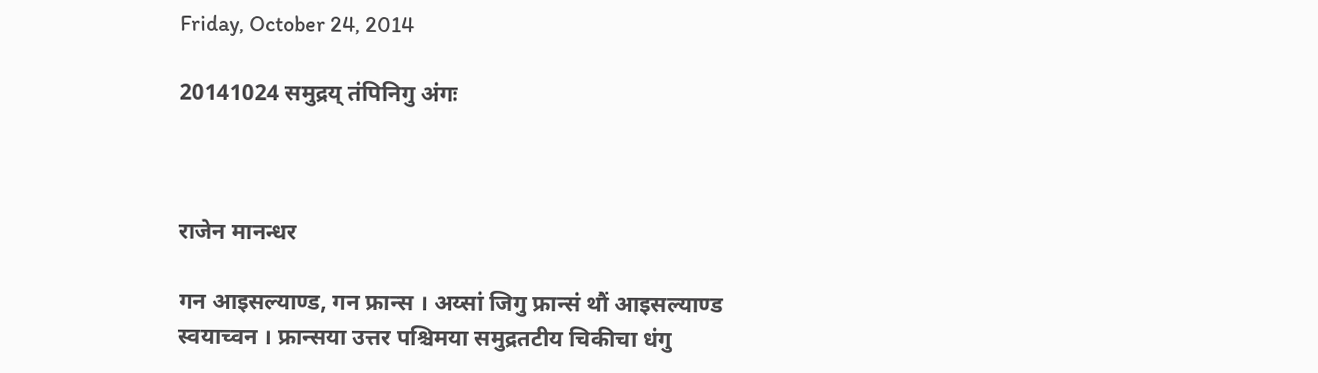Friday, October 24, 2014

20141024 समुद्रय् तंपिनिगु अंगः



राजेन मानन्धर

गन आइसल्याण्ड, गन फ्रान्स । अय्सां जिगु फ्रान्सं थौं आइसल्याण्ड स्वयाच्वन । फ्रान्सया उत्तर पश्चिमया समुद्रतटीय चिकीचा धंगु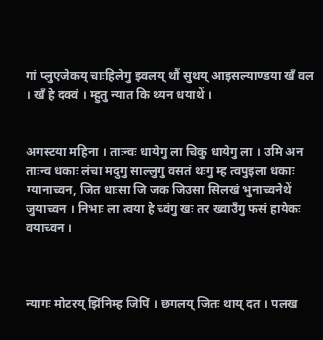गां प्लुएजेकय् चाःहिलेगु झ्वलय् थौं सुथय् आइसल्याण्डया खँ वल । खँ हे दक्वं । म्हुतु न्यात कि थ्यन धयाथें ।


अगस्टया महिना । ताःन्वः धायेगु ला चिकु धायेगु ला । उमि अन ताःन्व धकाः लंचा मदुगु साल्लुगु वसतं थःगु म्ह त्वपुइला धकाः ग्यानाच्वन, जित धाःसा जि जक जिउसा सिलखं भुनाच्वनेथें जुयाच्वन । निभाः ला त्वया हे च्वंगु खः तर ख्वाउँगु फसं हायेकः वयाच्वन ।



न्यागः मोटरय् झिंनिम्ह जिपिं । छगलय् जितः थाय् दत । पलख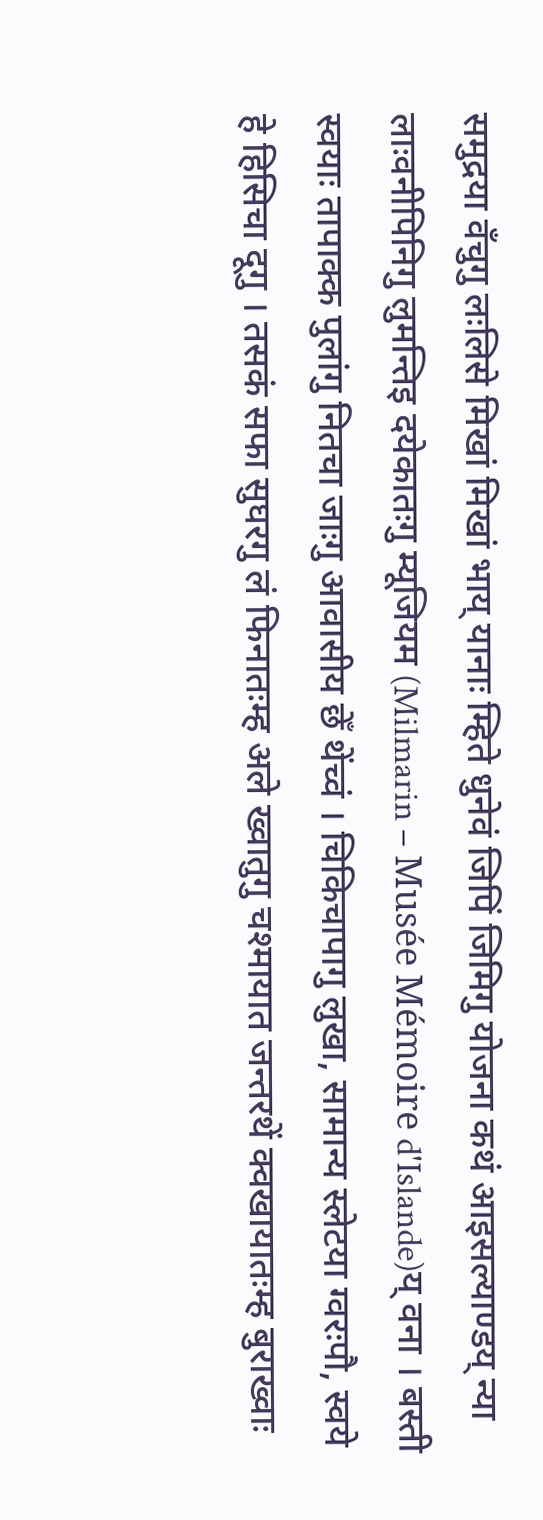समुद्रया वँचुगु लःलिसे मिखां मिखां भाय् यानाः म्हिते धुनेवं जिपिं जिमिगु योजना कथं आइसल्याण्डय् न्या लाःवनीपिनिगु लुमन्तिइ दयेकातःगु म्यूजियम (Milmarin – Musée Mémoire d'Islande)य् वना । बस्ती स्वयाः तापाक्क पुलांगु नितचा जाःगु आवासीय छेँ थेंच्वं । चिकिचापागु लुखा, सामान्य स्लेटया ग्वरःपौ, स्वये हे हिसिचा दूगु । तसकं सफा सुघरगु लं फिनातःम्ह अले ख्वातुगु चश्मायात जन्तरथें क्वखायातःम्ह बुराख्वाः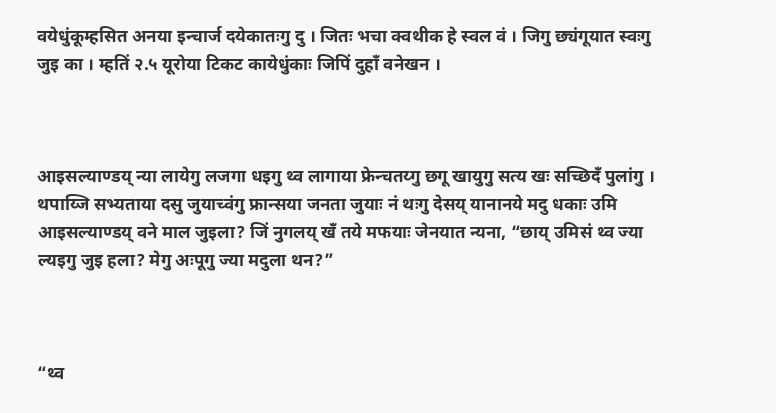वयेधुंकूम्हसित अनया इन्चार्ज दयेकातःगु दु । जितः भचा क्वथीक हे स्वल वं । जिगु छ्यंगूयात स्वःगु जुइ का । म्हतिं २.५ यूरोया टिकट कायेधुंकाः जिपिं दुहाँ वनेखन ।



आइसल्याण्डय् न्या लायेगु लजगा धइगु थ्व लागाया फ्रेन्चतय्गु छगू खायुगु सत्य खः सच्छिदँ पुलांगु । थपाय्जि सभ्यताया दसु जुयाच्वंगु फ्रान्सया जनता जुयाः नं थःगु देसय् यानानये मदु धकाः उमि आइसल्याण्डय् वने माल जुइला? जिं नुगलय् खँ तये मफयाः जेनयात न्यना, “छाय् उमिसं थ्व ज्या ल्यइगु जुइ हला? मेगु अःपूगु ज्या मदुला थन?”



“थ्व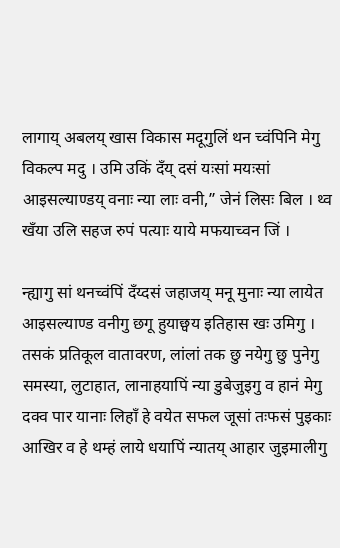लागाय् अबलय् खास विकास मदूगुलिं थन च्वंपिनि मेगु विकल्प मदु । उमि उकिं दँय् दसं यःसां मयःसां आइसल्याण्डय् वनाः न्या लाः वनी,” जेनं लिसः बिल । थ्व खँया उलि सहज रुपं पत्याः याये मफयाच्वन जिं ।

न्ह्यागु सां थनच्वंपिं दँय्दसं जहाजय् मनू मुनाः न्या लायेत आइसल्याण्ड वनीगु छगू हुयाछ्वय इतिहास खः उमिगु । तसकं प्रतिकूल वातावरण, लांलां तक छु नयेगु छु पुनेगु समस्या, लुटाहात, लानाहयापिं न्या डुबेजुइगु व हानं मेगु दक्व पार यानाः लिहाँ हे वयेत सफल जूसां तःफसं पुइकाः आखिर व हे थम्हं लाये धयापिं न्यातय् आहार जुइमालीगु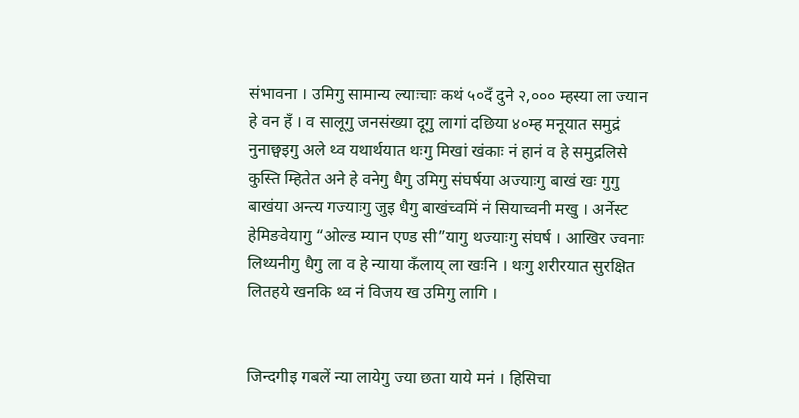संभावना । उमिगु सामान्य ल्याःचाः कथं ५०दँ दुने २,००० म्हस्या ला ज्यान हे वन हँ । व सालूगु जनसंख्या दूगु लागां दछिया ४०म्ह मनूयात समुद्रं नुनाछ्वइगु अले थ्व यथार्थयात थःगु मिखां खंकाः नं हानं व हे समुद्रलिसे कुस्ति म्हितेत अने हे वनेगु धैगु उमिगु संघर्षया अज्याःगु बाखं खः गुगु बाखंया अन्त्य गज्याःगु जुइ धैगु बाखंच्वमिं नं सियाच्वनी मखु । अर्नेस्ट हेमिङवेयागु “ओल्ड म्यान एण्ड सी”यागु थज्याःगु संघर्ष । आखिर ज्वनाः लिथ्यनीगु धैगु ला व हे न्याया कँलाय् ला खःनि । थःगु शरीरयात सुरक्षित लितहये खनकि थ्व नं विजय ख उमिगु लागि ।


जिन्दगीइ गबलें न्या लायेगु ज्या छता याये मनं । हिसिचा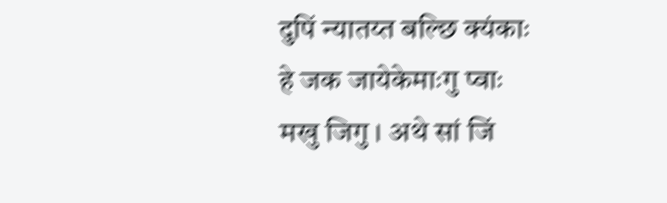दुपिं न्यातय्त बल्छि क्यंकाः हे जक जायेकेमाःगु प्वाः मखु जिगु । अथे सां जिं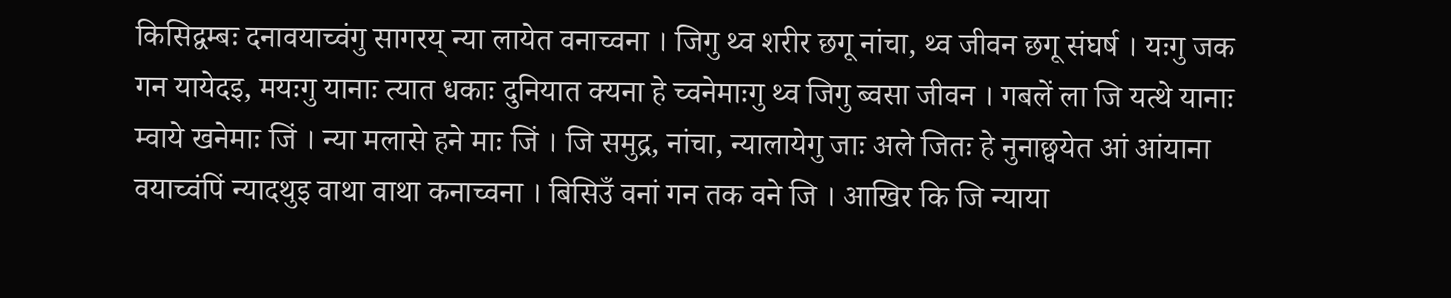किसिद्वम्बः दनावयाच्वंगु सागरय् न्या लायेत वनाच्वना । जिगु थ्व शरीर छगू नांचा, थ्व जीवन छगू संघर्ष । यःगु जक गन यायेदइ, मयःगु यानाः त्यात धकाः दुनियात क्यना हे च्वनेमाःगु थ्व जिगु ब्वसा जीवन । गबलें ला जि यत्थे यानाः म्वाये खनेमाः जिं । न्या मलासे हने माः जिं । जि समुद्र, नांचा, न्यालायेगु जाः अले जितः हे नुनाछ्वयेत आं आंयाना वयाच्वंपिं न्यादथुइ वाथा वाथा कनाच्वना । बिसिउँ वनां गन तक वने जि । आखिर कि जि न्याया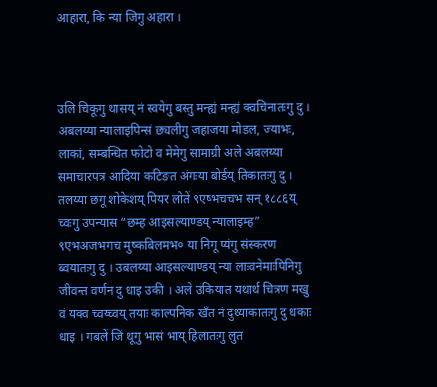आहारा, कि न्या जिगु अहारा ।



उलि चिकूगु थासय् नं स्वयेगु बस्तु मन्ह्यं मन्ह्यं क्वचिनातःगु दु । अबलय्या न्यालाइपिन्सं छ्यलीगु जहाजया मोडल, ज्याभः, लाकां, सम्बन्धित फोटो व मेमेगु सामाग्री अले अबलय्या समाचारपत्र आदिया कटिङत अंगःया बोर्डय् तिकातःगु दु । तलय्या छगू शोकेशय् पियर लोतें ९एष्भचचभ सन् १८८६य् च्वःगु उपन्यास “छम्ह आइसल्याण्डय् न्यालाइम्ह” ९एभअजभगच मुष्कबिलमभ० या निगू प्यंगु संस्करण ब्वयातःगु दु । उबलय्या आइसल्याण्डय् न्या लाःवनेमाःपिनिगु जीवन्त वर्णन दु धाइ उकी । अले उकियात यथार्थ चित्रण मखु वं यक्व च्वय्च्वय् तयाः काल्पनिक खँत नं दुथ्याकातःगु दु धकाः धाइ । गबलें जिं थूगु भासं भाय् हिलातःगु लुत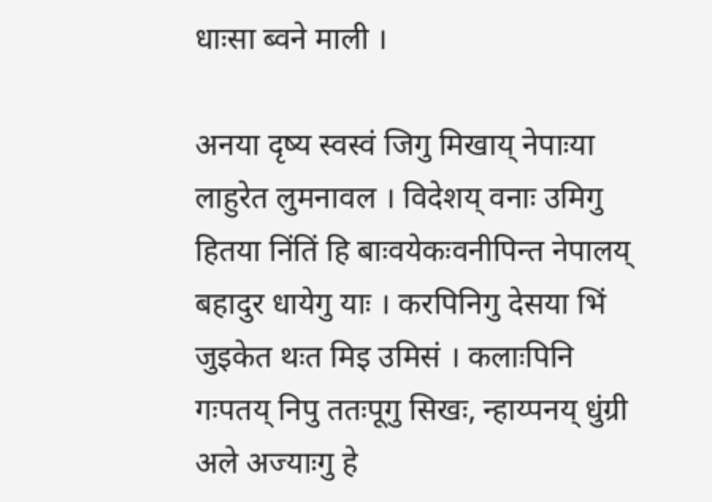धाःसा ब्वने माली ।

अनया दृष्य स्वस्वं जिगु मिखाय् नेपाःया लाहुरेत लुमनावल । विदेशय् वनाः उमिगु हितया निंतिं हि बाःवयेकःवनीपिन्त नेपालय् बहादुर धायेगु याः । करपिनिगु देसया भिं जुइकेत थःत मिइ उमिसं । कलाःपिनि गःपतय् निपु ततःपूगु सिखः, न्हाय्पनय् धुंग्री अले अज्याःगु हे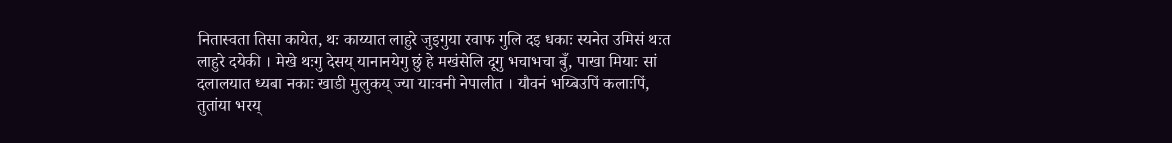नितास्वता तिसा कायेत, थः काय्यात लाहुरे जुइगुया रवाफ गुलि दइ धकाः स्यनेत उमिसं थःत लाहुरे दयेकी । मेखे थःगु देसय् यानानयेगु छुं हे मखंसेलि दूगु भचाभचा बुँ, पाखा मियाः सां दलालयात ध्यबा नकाः खाडी मुलुकय् ज्या याःवनी नेपालीत । यौवनं भय्बिउपिं कलाःपिं, तुतांया भरय्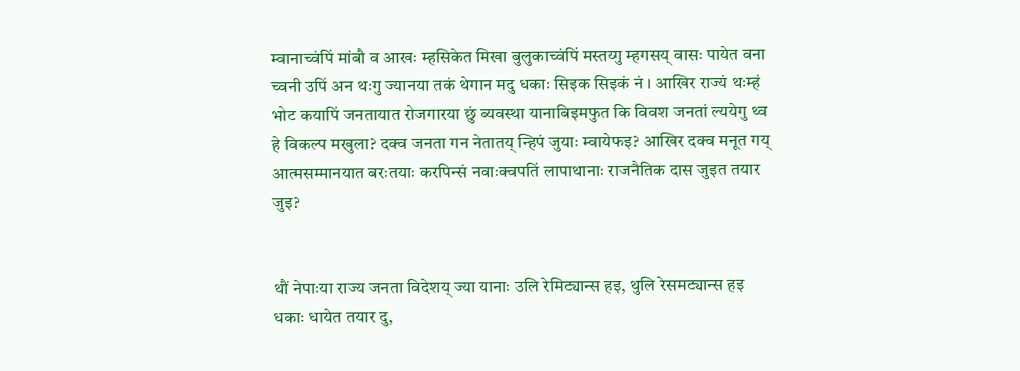म्वानाच्वंपिं मांबौ व आखः म्हसिकेत मिखा बुलुकाच्वंपिं मस्तय्गु म्हगसय् वासः पायेत वना च्वनी उपिं अन थःगु ज्यानया तकं थेगान मदु धकाः सिइक सिइकं नं । आखिर राज्यं थःम्हं भोट कयापिं जनतायात रोजगारया छुं ब्यवस्था यानाबिइमफुत कि विवश जनतां ल्ययेगु थ्व हे विकल्प मखुला? दक्व जनता गन नेतातय् न्हिपं जुयाः म्वायेफइ? आखिर दक्व मनूत गय् आत्मसम्मानयात बरःतयाः करपिन्सं नवाःक्वपतिं लापाथानाः राजनैतिक दास जुइत तयार जुइ?


थौं नेपाःया राज्य जनता विदेशय् ज्या यानाः उलि रेमिट्यान्स हइ, थुलि रेसमट्यान्स हइ धकाः धायेत तयार दु,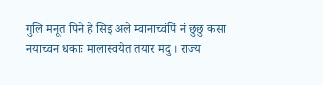गुलि मनूत पिने हे सिइ अले म्वानाच्वंपिं नं छुछु कसा नयाच्वन धकाः मालास्वयेत तयार मदु । राज्य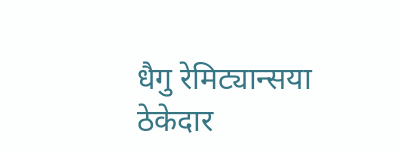धैगु रेमिट्यान्सया ठेकेदार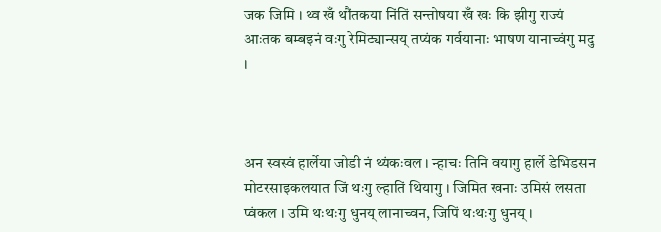जक जिमि । थ्व खँ थौंतकया निंतिं सन्तोषया खँ खः कि झीगु राज्यं आःतक बम्बइनं वःगु रेमिट्यान्सय् तप्यंक गर्वयानाः भाषण यानाच्वंगु मदु ।



अन स्वस्वं हार्लेया जोडी नं थ्यंकःवल । न्हाचः तिनि वयागु हार्ले डेभिडसन मोटरसाइकलयात जिं थःगु ल्हातिं थियागु । जिमित खनाः उमिसं लसता प्वंकल । उमि थःथःगु धुनय् लानाच्वन, जिपिं थःथःगु धुनय् ।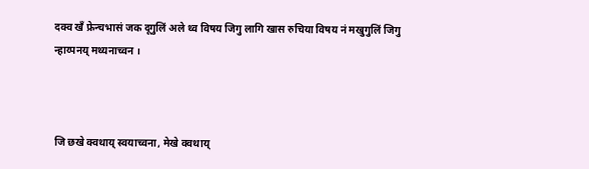दक्व खँ फ्रेन्चभासं जक दूगुलिं अले थ्व विषय जिगु लागि खास रुचिया विषय नं मखुगुलिं जिगु न्हाय्पनय् मथ्यनाच्वन ।



जि छखे क्वथाय् स्वयाच्वना, मेखे क्वथाय्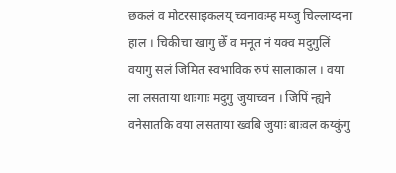छकलं व मोटरसाइकलय् च्वनावःम्ह मय्जु चिल्लाय्दना हाल । चिकीचा खागु छेँ व मनूत नं यक्व मदुगुलिं वयागु सलं जिमित स्वभाविक रुपं सालाकाल । वया ला लसताया थाःगाः मदुगु जुयाच्वन । जिपिं न्ह्यने वनेसातकि वया लसताया ख्वबि जुयाः बाःवल कय्कुंगु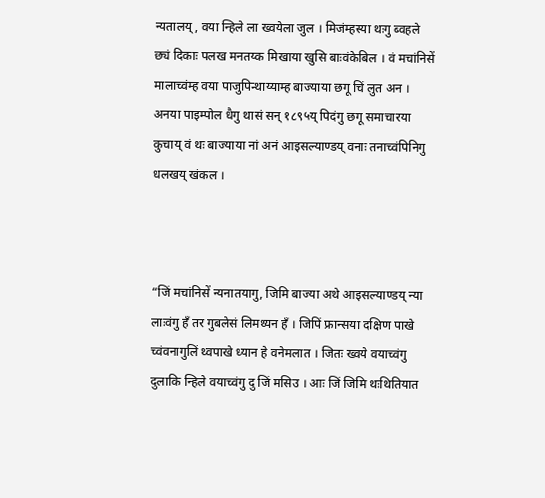न्यतालय्, वया न्हिले ला ख्वयेला जुल । मिजंम्हस्या थःगु ब्वहले छ्यं दिकाः पलख मनतय्क मिखाया खुसि बाःवंकेबिल । वं मचांनिसें मालाच्वंम्ह वया पाजुपिन्थाय्याम्ह बाज्याया छगू चिं लुत अन । अनया पाइम्पोल धैगु थासं सन् १८९५य् पिदंगु छगू समाचारया कुचाय् वं थः बाज्याया नां अनं आइसल्याण्डय् वनाः तनाच्वंपिनिगु धलखय् खंकल ।



“जिं मचांनिसें न्यनातयागु, जिमि बाज्या अथे आइसल्याण्डय् न्या लाःवंगु हँ तर गुबलेसं लिमथ्यन हँ । जिपिं फ्रान्सया दक्षिण पाखे च्वंवनागुलिं थ्वपाखे ध्यान हे वनेमलात । जितः ख्वये वयाच्वंगु दुलाकि न्हिले वयाच्वंगु दु जिं मसिउ । आः जिं जिमि थःथितियात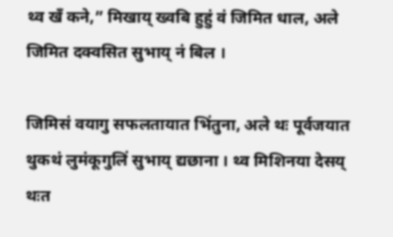थ्व खँ कने,” मिखाय् ख्वबि हुहुं वं जिमित धाल, अले जिमित दक्वसित सुभाय् नं बिल ।

जिमिसं वयागु सफलतायात भिंतुना, अले थः पूर्वजयात थुकथं लुमंकूगुलिं सुभाय् द्यछाना । थ्व मिशिनया देसय् थःत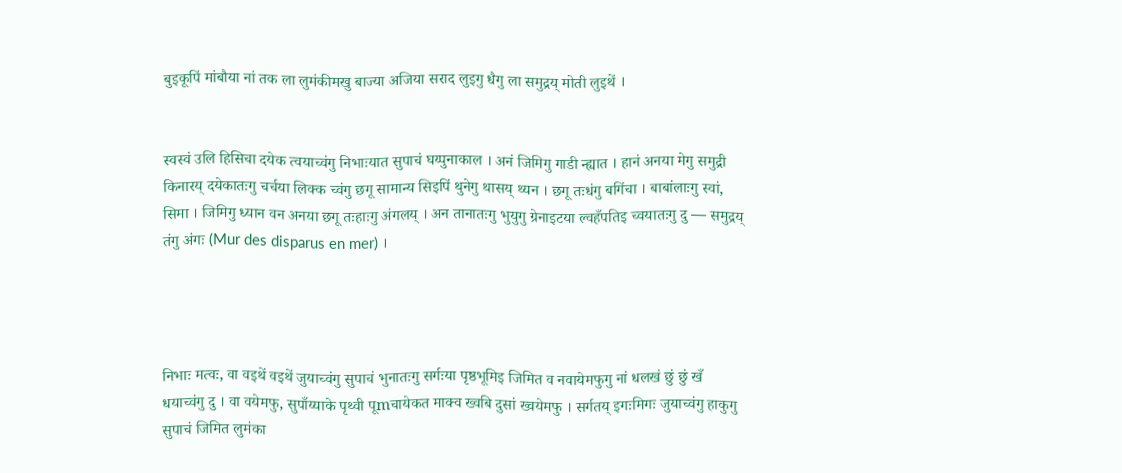बुइकूपिं मांबौया नां तक ला लुमंकीमखु बाज्या अजिया सराद लुइगु धैगु ला समुद्रय् मोती लुइथें ।


स्वस्वं उलि हिसिचा दयेक त्वयाच्वंगु निभाःयात सुपाचं घय्पुनाकाल । अनं जिमिगु गाडी न्ह्यात । हानं अनया मेगु समुद्री किनारय् दयेकातःगु चर्चया लिक्क च्वंगु छगू सामान्य सिइपिं थुनेगु थासय् थ्यन । छगू तःधंगु बगिंचा । बाबांलाःगु स्वां, सिमा । जिमिगु ध्यान वन अनया छगू तःहाःगु अंगलय् । अन तानातःगु भुयुगु ग्रेनाइटया ल्वहँपतिइ च्वयातःगु दु — समुद्रय् तंगु अंगः (Mur des disparus en mer) ।




निभाः मत्वः, वा वइथें वइथें जुयाच्वंगु सुपाचं भुनातःगु सर्गःया पृष्ठभूमिइ जिमित व नवायेमफुगु नां धलखं छुं छुं खँ धयाच्वंगु दु । वा वयेमफु, सुपाँय्याके पृथ्वी पूmचायेकत माक्व ख्वबि दुसां ख्वयेमफु । सर्गतय् इगःमिगः जुयाच्वंगु हाकुगु सुपाचं जिमित लुमंका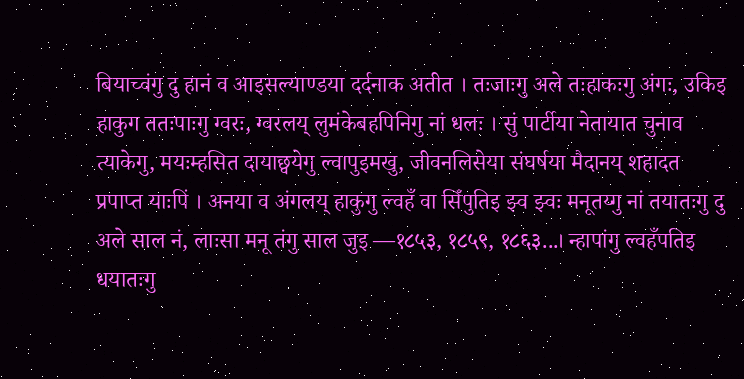बियाच्वंगु दु हानं व आइसल्याण्डया दर्दनाक अतीत । तःजाःगु अले तःहाकःगु अंगः, उकिइ हाकुग ततःपाःगु ग्वरः, ग्वरलय् लुमंकेबहपिनिगु नां धलः । सुं पार्टीया नेतायात चुनाव त्याकेगु, मयःम्हसित दायाछ्वयेगु ल्वापुइमखु, जीवनलिसेया संघर्षया मैदानय् शहादत प्रपाप्त याःपिं । अनया व अंगलय् हाकुगु ल्वहँ वा सिँपुतिइ झ्व झ्वः मनूतय्गु नां तयातःगु दु अले साल नं, लाःसा मनू तंगु साल जुइ —१८५३, १८५९, १८६३...। न्हापांगु ल्वहँपतिइ धयातःगु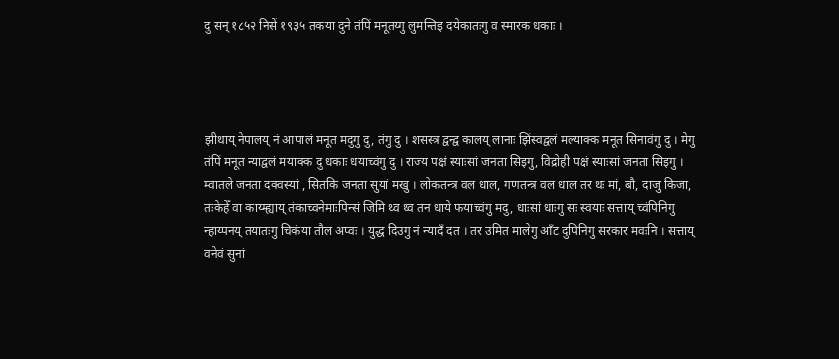दु सन् १८५२ निसें १९३५ तकया दुने तंपिं मनूतय्गु लुमन्तिइ दयेकातःगु व स्मारक धकाः ।




झीथाय् नेपालय् नं आपालं मनूत मदुगु दु, तंगु दु । शसस्त्र द्वन्द्व कालय् लानाः झिंस्वद्वलं मल्याक्क मनूत सिनावंगु दु । मेगु तंपिं मनूत न्याद्वलं मयाक्क दु धकाः धयाच्वंगु दु । राज्य पक्षं स्याःसां जनता सिइगु, विद्रोही पक्षं स्याःसां जनता सिइगु । म्वातले जनता दक्वस्यां , सितकि जनता सुयां मखु । लोकतन्त्र वल धाल, गणतन्त्र वल धाल तर थः मां, बौ, दाजु किजा, तःकेहेँ वा काय्म्ह्याय् तंकाच्वनेमाःपिन्सं जिमि थ्व थ्व तन धाये फयाच्वंगु मदु, धाःसां धाःगु सः स्वयाः सत्ताय् च्वंपिनिगु न्हाय्पनय् तयातःगु चिकंया तौल अप्वः । युद्ध दिउगु नं न्यादँ दत । तर उमित मालेगु आँट दुपिनिगु सरकार मवःनि । सत्ताय् वनेवं सुनां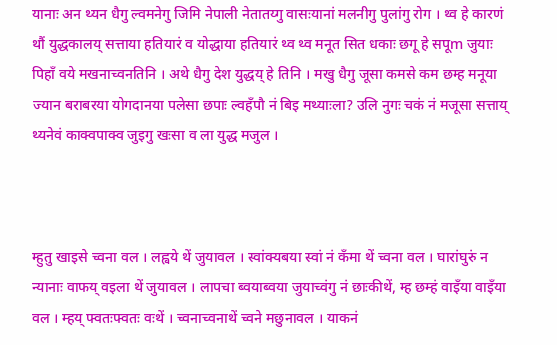यानाः अन थ्यन धैगु ल्वमनेगु जिमि नेपाली नेतातय्गु वासःयानां मलनीगु पुलांगु रोग । थ्व हे कारणं थौं युद्धकालय् सत्ताया हतियारं व योद्धाया हतियारं थ्व थ्व मनूत सित धकाः छगू हे सपूm जुयाः पिहाँ वये मखनाच्वनतिनि । अथे धैगु देश युद्धय् हे तिनि । मखु धैगु जूसा कमसे कम छम्ह मनूया ज्यान बराबरया योगदानया पलेसा छपाः ल्वहँपौ नं बिइ मथ्याःला? उलि नुगः चकं नं मजूसा सत्ताय् थ्यनेवं काक्वपाक्व जुइगु खःसा व ला युद्ध मजुल ।



म्हुतु खाइसे च्वना वल । लह्वये थें जुयावल । स्वांक्यबया स्वां नं कँमा थें च्वना वल । घारांघुरुं न न्यानाः वाफय् वइला थें जुयावल । लापचा ब्वयाब्वया जुयाच्वंगु नं छाःकीथें, म्ह छम्हं वाइँया वाइँया वल । म्हय् फ्वतःफ्वतः वःथें । च्वनाच्वनाथें च्वने मछुनावल । याकनं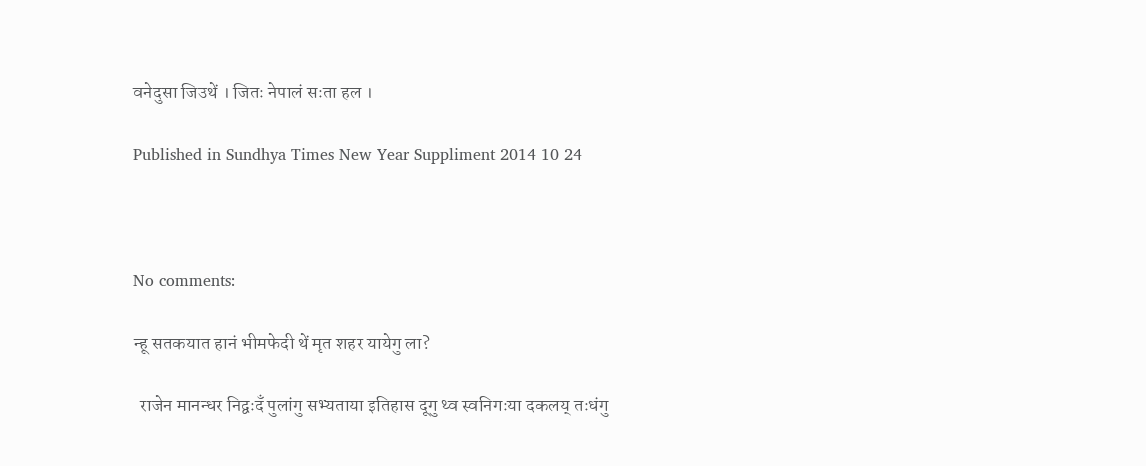वनेदुसा जिउथें । जितः नेपालं सःता हल ।

Published in Sundhya Times New Year Suppliment 2014 10 24



No comments:

न्हू सतकयात हानं भीमफेदी थें मृत शहर यायेगु ला?

  राजेन मानन्धर निद्वःदँ पुलांगु सभ्यताया इतिहास दूगु थ्व स्वनिगःया दकलय् तःधंगु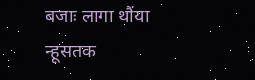बजाः लागा थौंया न्हूसतक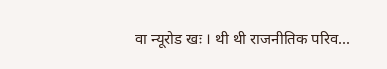वा न्यूरोड खः । थी थी राजनीतिक परिव...